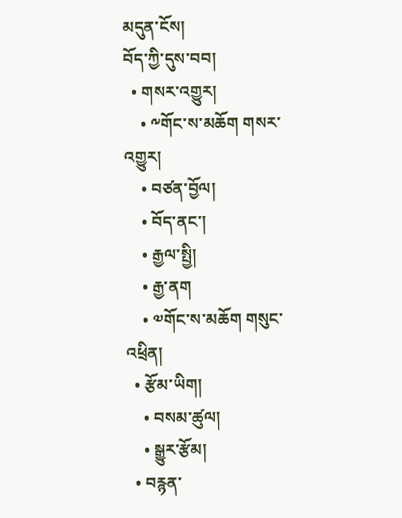མདུན་ངོས།
བོད་ཀྱི་དུས་བབ།
  • གསར་འགྱུར།
    • ༸གོང་ས་མཆོག གསར་འགྱུར།
    • བཙན་བྱོལ།
    • བོད་ནང་།
    • རྒྱལ་སྤྱི།
    • རྒྱ་ནག
    • ༧གོང་ས་མཆོག གསུང་འཕྲིན།
  • རྩོམ་ཡིག།
    • བསམ་ཚུལ།
    • སྒྱུར་རྩོམ།
  • བརྙན་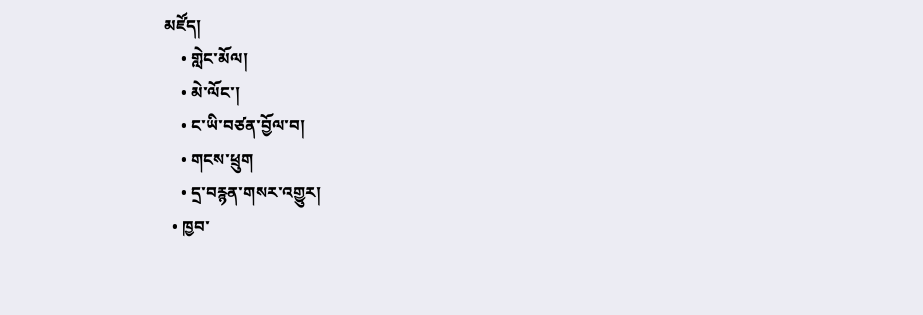མཛོད།
    • གླེང་མོལ།
    • མེ་ལོང་།
    • ང་ཡི་བཙན་བྱོལ་བ།
    • གངས་ཕྲུག
    • དྲ་བརྙན་གསར་འགྱུར།
  • ཁྱབ་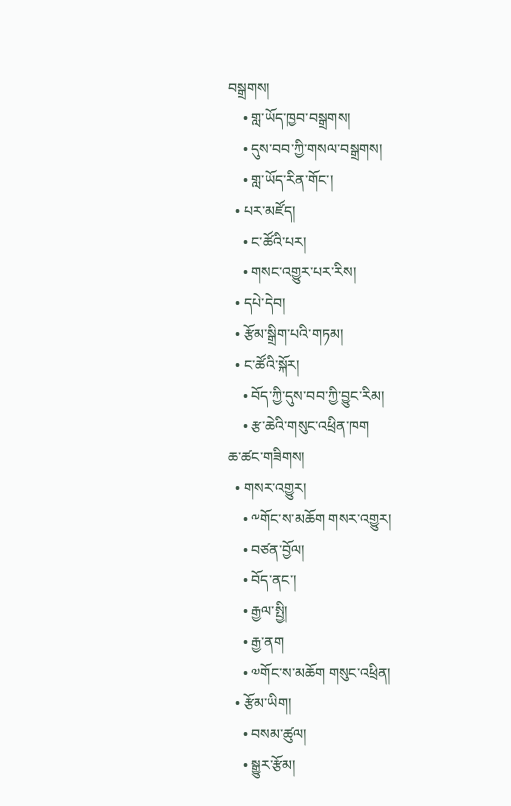བསྒྲགས།
    • གླ་ཡོད་ཁྱབ་བསྒྲགས།
    • དུས་བབ་ཀྱི་གསལ་བསྒྲགས།
    • གླ་ཡོད་རིན་གོང་།
  • པར་མཛོད།
    • ང་ཚོའི་པར།
    • གསང་འགྱུར་པར་རིས།
  • དཔེ་དེབ།
  • རྩོམ་སྒྲིག་པའི་གཏམ།
  • ང་ཚོའི་སྐོར།
    • བོད་ཀྱི་དུས་བབ་ཀྱི་བྱུང་རིམ།
    • རྩ་ཆེའི་གསུང་འཕྲིན་ཁག
ཆ་ཚང་གཟིགས།
  • གསར་འགྱུར།
    • ༸གོང་ས་མཆོག གསར་འགྱུར།
    • བཙན་བྱོལ།
    • བོད་ནང་།
    • རྒྱལ་སྤྱི།
    • རྒྱ་ནག
    • ༧གོང་ས་མཆོག གསུང་འཕྲིན།
  • རྩོམ་ཡིག།
    • བསམ་ཚུལ།
    • སྒྱུར་རྩོམ།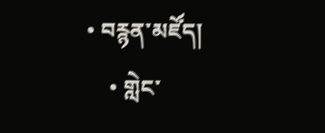• བརྙན་མཛོད།
    • གླེང་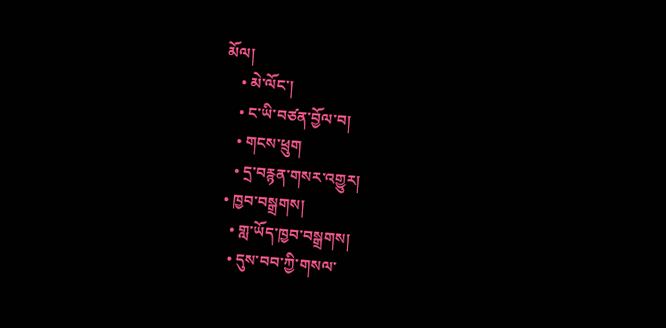མོལ།
    • མེ་ལོང་།
    • ང་ཡི་བཙན་བྱོལ་བ།
    • གངས་ཕྲུག
    • དྲ་བརྙན་གསར་འགྱུར།
  • ཁྱབ་བསྒྲགས།
    • གླ་ཡོད་ཁྱབ་བསྒྲགས།
    • དུས་བབ་ཀྱི་གསལ་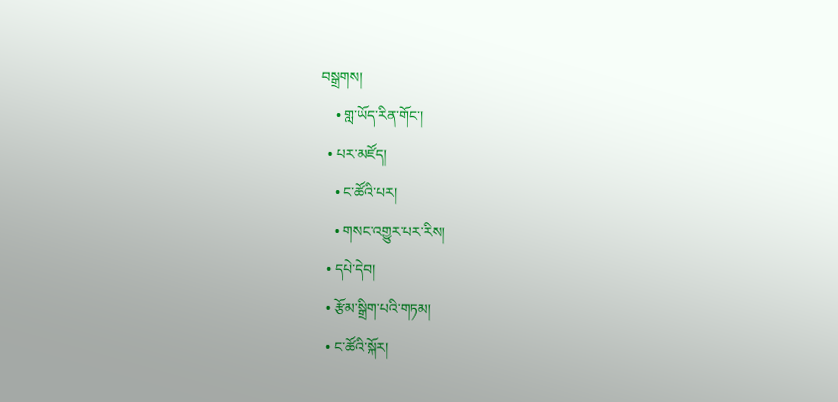བསྒྲགས།
    • གླ་ཡོད་རིན་གོང་།
  • པར་མཛོད།
    • ང་ཚོའི་པར།
    • གསང་འགྱུར་པར་རིས།
  • དཔེ་དེབ།
  • རྩོམ་སྒྲིག་པའི་གཏམ།
  • ང་ཚོའི་སྐོར།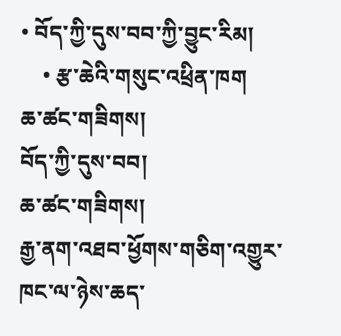• བོད་ཀྱི་དུས་བབ་ཀྱི་བྱུང་རིམ།
    • རྩ་ཆེའི་གསུང་འཕྲིན་ཁག
ཆ་ཚང་གཟིགས།
བོད་ཀྱི་དུས་བབ།
ཆ་ཚང་གཟིགས།
རྒྱ་ནག་འཐབ་ཕྱོགས་གཅིག་འགྱུར་ཁང་ལ་ཉེས་ཆད་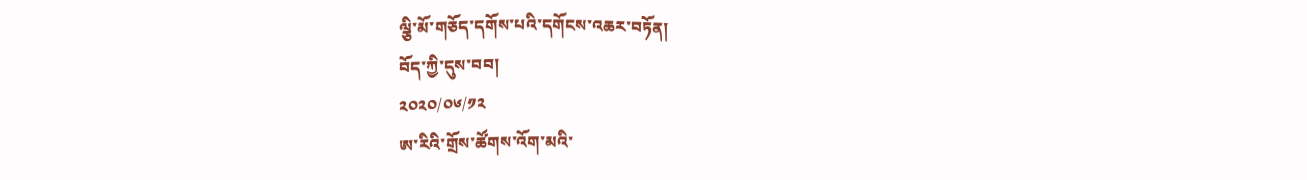ལྕི་མོ་གཅོད་དགོས་པའི་དགོངས་འཆར་བཏོན།
བོད་ཀྱི་དུས་བབ།
༢༠༢༠/༠༦/༡༢
ཨ་རིའི་གྲོས་ཚོགས་འོག་མའི་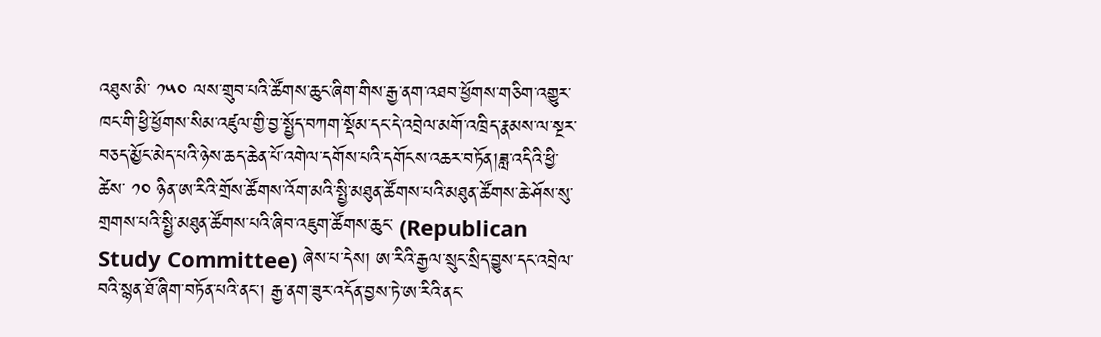འཐུས་མི་ ༡༥༠ ལས་གྲུབ་པའི་ཚོགས་ཆུང་ཞིག་གིས་རྒྱ་ནག་འཐབ་ཕྱོགས་གཅིག་འགྱུར་ཁང་གི་ཕྱི་ཕྱོགས་སིམ་འཛུལ་གྱི་བྱ་སྤྱོད་བཀག་སྡོམ་དང་དེ་འབྲེལ་མགོ་འཁྲིད་རྣམས་ལ་སྔར་བཅད་མྱོང་མེད་པའི་ཉེས་ཆད་ཆེན་པོ་འགེལ་དགོས་པའི་དགོངས་འཆར་བཏོན།ཟླ་འདིའི་ཕྱི་ཚེས་ ༡༠ ཉིན་ཨ་རིའི་གྲོས་ཚོགས་འོག་མའི་སྤྱི་མཐུན་ཚོགས་པའི་མཐུན་ཚོགས་ཆེ་ཤོས་སུ་གྲགས་པའི་སྤྱི་མཐུན་ཚོགས་པའི་ཞིབ་འཇུག་ཚོགས་ཆུང་ (Republican Study Committee) ཞེས་པ་དེས། ཨ་རིའི་རྒྱལ་སྲུང་སྲིད་བྱུས་དང་འབྲེལ་བའི་སྙན་ཐོ་ཞིག་བཏོན་པའི་ནང་། རྒྱ་ནག་ཟུར་འདོན་བྱས་ཏེ་ཨ་རིའི་ནང་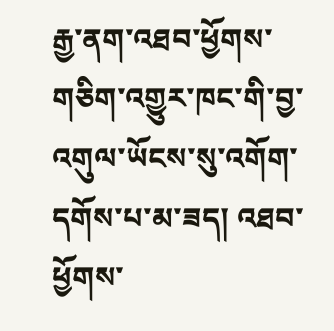རྒྱ་ནག་འཐབ་ཕྱོགས་གཅིག་འགྱུར་ཁང་གི་བྱ་འགུལ་ཡོངས་སུ་འགོག་དགོས་པ་མ་ཟད། འཐབ་ཕྱོགས་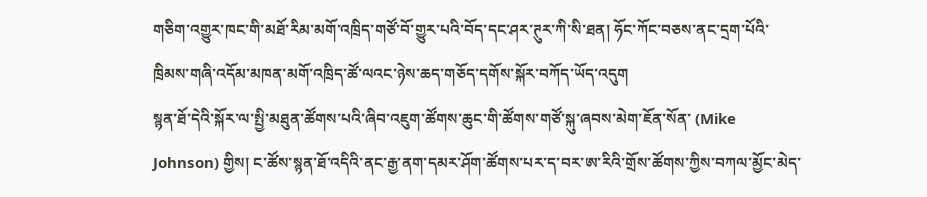གཅིག་འགྱུར་ཁང་གི་མཐོ་རིམ་མགོ་འཁྲིད་གཙོ་བོ་གྱུར་པའི་བོད་དང་ཤར་ཊུར་ཀི་སི་ཐན། ཧོང་ཀོང་བཅས་ནང་དྲག་པོའི་ཁྲིམས་གཞི་འདོམ་མཁན་མགོ་འཁྲིད་ཚོ་ལའང་ཉེས་ཆད་གཅོད་དགོས་སྐོར་བཀོད་ཡོད་འདུག
སྙན་ཐོ་དེའི་སྐོར་ལ་སྤྱི་མཐུན་ཚོགས་པའི་ཞིབ་འཇུག་ཚོགས་ཆུང་གི་ཚོགས་གཙོ་སྐུ་ཞབས་མེག་ཇོན་སོན་ (Mike Johnson) གྱིས། ང་ཚོས་སྙན་ཐོ་འདིའི་ནང་རྒྱ་ནག་དམར་ཤོག་ཚོགས་པར་ད་བར་ཨ་རིའི་གྲོས་ཚོགས་ཀྱིས་བཀལ་མྱོང་མེད་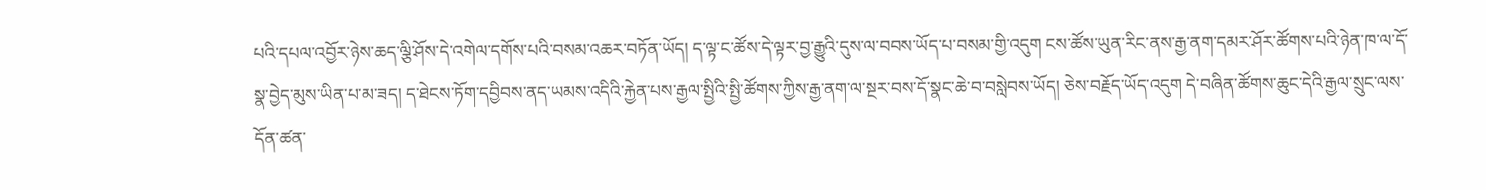པའི་དཔལ་འབྱོར་ཉེས་ཆད་ལྕི་ཤོས་དེ་འགེལ་དགོས་པའི་བསམ་འཆར་བཏོན་ཡོད། ད་ལྟ་ང་ཚོས་དེ་ལྟར་བྱ་རྒྱུའི་དུས་ལ་བབས་ཡོད་པ་བསམ་གྱི་འདུག ངས་ཚོས་ཡུན་རིང་ནས་རྒྱ་ནག་དམར་ཤོར་ཚོགས་པའི་ཉེན་ཁ་ལ་དོ་སྣ་བྱེད་མུས་ཡིན་པ་མ་ཟད། ད་ཐེངས་ཏོག་དབྱིབས་ནད་ཡམས་འདིའི་རྐྱེན་པས་རྒྱལ་སྤྱིའི་སྤྱི་ཚོགས་ཀྱིས་རྒྱ་ནག་ལ་སྔར་བས་དོ་སྣང་ཆེ་བ་བསླེབས་ཡོད། ཅེས་བརྗོད་ཡོད་འདུག དེ་བཞིན་ཚོགས་ཆུང་དེའི་རྒྱལ་སྲུང་ལས་དོན་ཚན་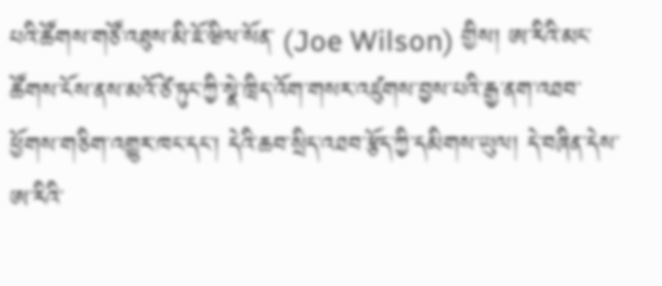པའི་ཚོགས་གཙོ་འཐུས་མི་ཇོ་ཝིལ་སོན་ (Joe Wilson) གྱིས། ཨ་རིའི་མང་ཚོགས་ངོས་ནས་མའོ་ཙེ་ཏུང་ཀྱི་སྣེ་ཁྲིད་འོག་གསར་འཛུགས་བྱས་པའི་རྒྱ་ནག་འཐབ་ཕྱོགས་གཅིག་འགྱུར་ཁང་དང་། དེའི་ཆབ་སྲིད་འཐབ་རྩོད་ཀྱི་དམིགས་ཡུལ། དེ་བཞིན་དེས་ཨ་རིའི་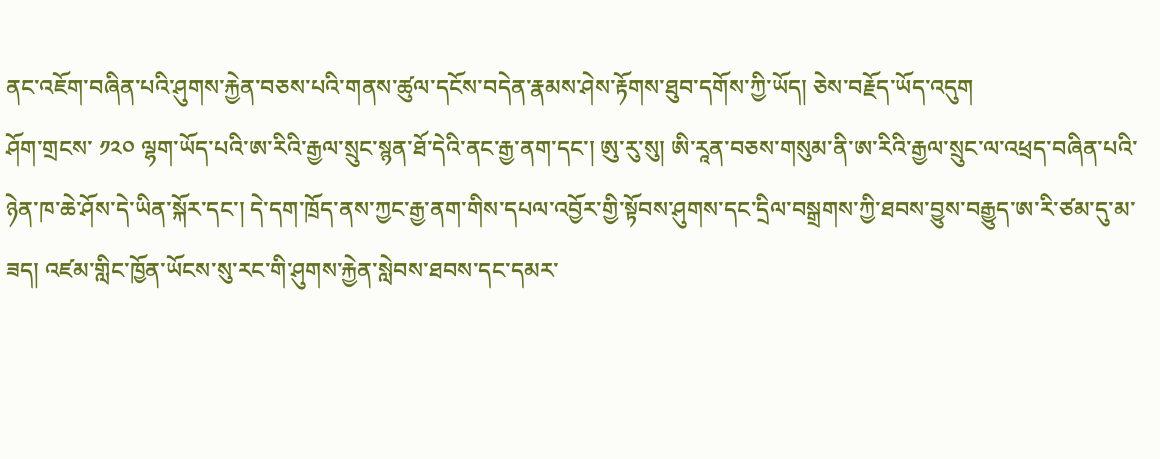ནང་འཇོག་བཞིན་པའི་ཤུགས་རྐྱེན་བཅས་པའི་གནས་ཚུལ་དངོས་བདེན་རྣམས་ཤེས་རྟོགས་ཐུབ་དགོས་ཀྱི་ཡོད། ཅེས་བརྗོད་ཡོད་འདུག
ཤོག་གྲངས་ ༡༢༠ ལྷག་ཡོད་པའི་ཨ་རིའི་རྒྱལ་སྲུང་སྙན་ཐོ་དེའི་ནང་རྒྱ་ནག་དང་། ཨུ་རུ་སུ། ཨི་རཱན་བཅས་གསུམ་ནི་ཨ་རིའི་རྒྱལ་སྲུང་ལ་འཕྲད་བཞིན་པའི་ཉེན་ཁ་ཆེ་ཤོས་དེ་ཡིན་སྐོར་དང་། དེ་དག་ཁྲོད་ནས་ཀྱང་རྒྱ་ནག་གིས་དཔལ་འབྱོར་གྱི་སྟོབས་ཤུགས་དང་དྲིལ་བསྒྲགས་ཀྱི་ཐབས་བྱུས་བརྒྱུད་ཨ་རི་ཙམ་དུ་མ་ཟད། འཛམ་གླིང་ཁྱོན་ཡོངས་སུ་རང་གི་ཤུགས་རྐྱེན་སླེབས་ཐབས་དང་དམར་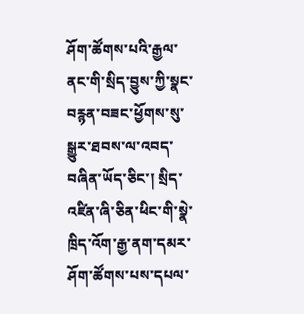ཤོག་ཚོགས་པའི་རྒྱལ་ནང་གི་སྲིད་བྱུས་ཀྱི་སྣང་བརྙན་བཟང་ཕྱོགས་སུ་སྒྱུར་ཐབས་ལ་འབད་བཞིན་ཡོད་ཅིང་། སྲིད་འཛིན་ཞི་ཅིན་ཕིང་གི་སྣེ་ཁྲིད་འོག་རྒྱ་ནག་དམར་ཤོག་ཚོགས་པས་དཔལ་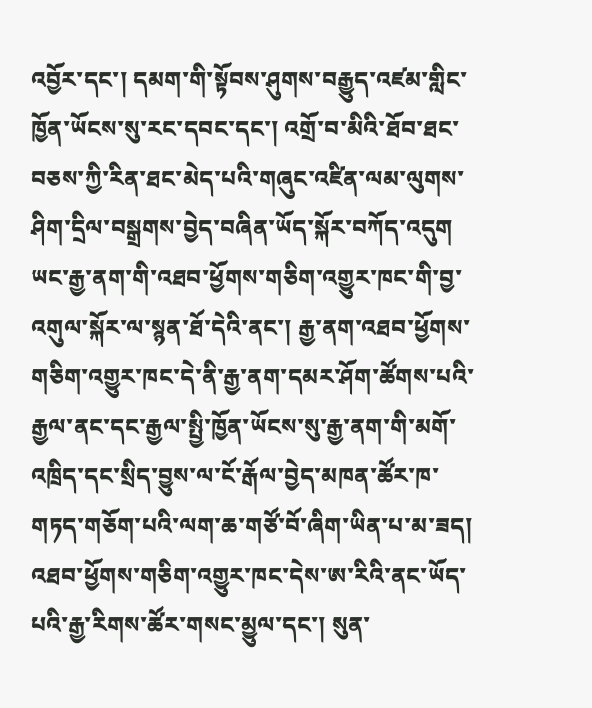འབྱོར་དང་། དམག་གི་སྟོབས་ཤུགས་བརྒྱུད་འཛམ་གླིང་ཁྱོན་ཡོངས་སུ་རང་དབང་དང་། འགྲོ་བ་མིའི་ཐོབ་ཐང་བཅས་ཀྱི་རིན་ཐང་མེད་པའི་གཞུང་འཛིན་ལམ་ལུགས་ཤིག་དྲིལ་བསྒྲགས་བྱེད་བཞིན་ཡོད་སྐོར་བཀོད་འདུག
ཡང་རྒྱ་ནག་གི་འཐབ་ཕྱོགས་གཅིག་འགྱུར་ཁང་གི་བྱ་འགུལ་སྐོར་ལ་སྙན་ཐོ་དེའི་ནང་། རྒྱ་ནག་འཐབ་ཕྱོགས་གཅིག་འགྱུར་ཁང་དེ་ནི་རྒྱ་ནག་དམར་ཤོག་ཚོགས་པའི་རྒྱལ་ནང་དང་རྒྱལ་སྤྱི་ཁྱོན་ཡོངས་སུ་རྒྱ་ནག་གི་མགོ་འཁྲིད་དང་སྲིད་བྱུས་ལ་ངོ་རྒོལ་བྱེད་མཁན་ཚོར་ཁ་གཏད་གཅོག་པའི་ལག་ཆ་གཙོ་བོ་ཞིག་ཡིན་པ་མ་ཟད། འཐབ་ཕྱོགས་གཅིག་འགྱུར་ཁང་དེས་ཨ་རིའི་ནང་ཡོད་པའི་རྒྱ་རིགས་ཚོར་གསང་མྱུལ་དང་། སུན་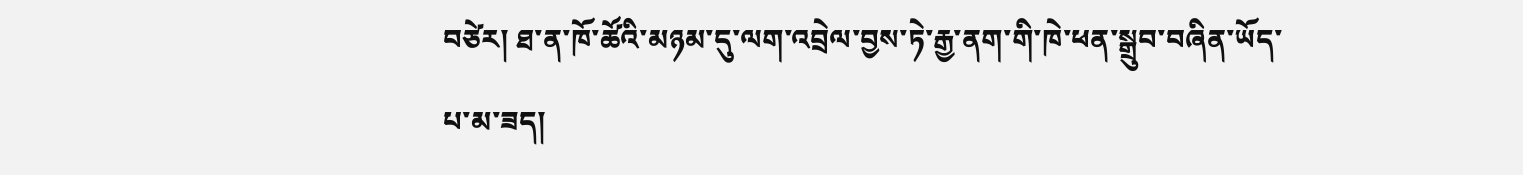བཙེར། ཐ་ན་ཁོ་ཚོའི་མཉམ་དུ་ལག་འབྲེལ་བྱས་ཏེ་རྒྱ་ནག་གི་ཁེ་ཕན་སྒྲུབ་བཞིན་ཡོད་པ་མ་ཟད།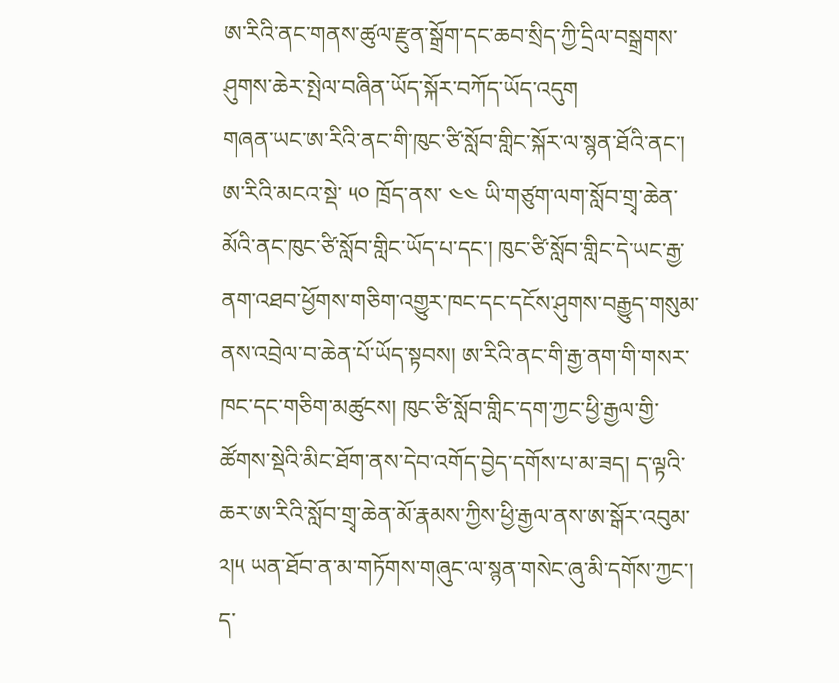ཨ་རིའི་ནང་གནས་ཚུལ་རྫུན་སྒྲོག་དང་ཆབ་སྲིད་ཀྱི་དྲིལ་བསྒྲགས་ཤུགས་ཆེར་སྤེལ་བཞིན་ཡོད་སྐོར་བཀོད་ཡོད་འདུག
གཞན་ཡང་ཨ་རིའི་ནང་གི་ཁུང་ཙི་སློབ་གླིང་སྐོར་ལ་སྙན་ཐོའི་ནང་། ཨ་རིའི་མངའ་སྡེ་ ༥༠ ཁྲོད་ནས་ ༤༤ ཡི་གཙུག་ལག་སློབ་གྲྭ་ཆེན་མོའི་ནང་ཁུང་ཙི་སློབ་གླིང་ཡོད་པ་དང་། ཁུང་ཙི་སློབ་གླིང་དེ་ཡང་རྒྱ་ནག་འཐབ་ཕྱོགས་གཅིག་འགྱུར་ཁང་དང་དངོས་ཤུགས་བརྒྱུད་གསུམ་ནས་འབྲེལ་བ་ཆེན་པོ་ཡོད་སྟབས། ཨ་རིའི་ནང་གི་རྒྱ་ནག་གི་གསར་ཁང་དང་གཅིག་མཚུངས། ཁུང་ཙི་སློབ་གླིང་དག་ཀྱང་ཕྱི་རྒྱལ་གྱི་ཚོགས་སྡེའི་མིང་ཐོག་ནས་དེབ་འགོད་བྱེད་དགོས་པ་མ་ཟད། ད་ལྟའི་ཆར་ཨ་རིའི་སློབ་གྲྭ་ཆེན་མོ་རྣམས་ཀྱིས་ཕྱི་རྒྱལ་ནས་ཨ་སྒོར་འབུམ་ ༢།༥ ཡན་ཐོབ་ན་མ་གཏོགས་གཞུང་ལ་སྙན་གསེང་ཞུ་མི་དགོས་ཀྱང་། ད་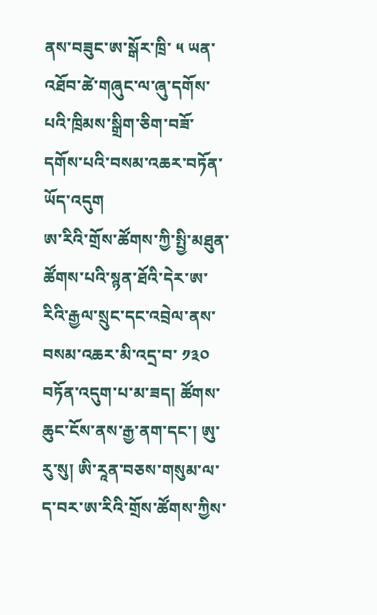ནས་བཟུང་ཨ་སྒོར་ཁྲི་ ༥ ཡན་འཐོབ་ཚེ་གཞུང་ལ་ཞུ་དགོས་པའི་ཁྲིམས་སྒྲིག་ཅིག་བཟོ་དགོས་པའི་བསམ་འཆར་བཏོན་ཡོད་འདུག
ཨ་རིའི་གྲོས་ཚོགས་ཀྱི་སྤྱི་མཐུན་ཚོགས་པའི་སྙན་ཐོའི་དེར་ཨ་རིའི་རྒྱལ་སྲུང་དང་འབྲེལ་ནས་བསམ་འཆར་མི་འདྲ་བ་ ༡༣༠ བཏོན་འདུག་པ་མ་ཟད། ཚོགས་ཆུང་ངོས་ནས་རྒྱ་ནག་དང་། ཨུ་རུ་སུ། ཨི་རཱན་བཅས་གསུམ་ལ་ད་བར་ཨ་རིའི་གྲོས་ཚོགས་ཀྱིས་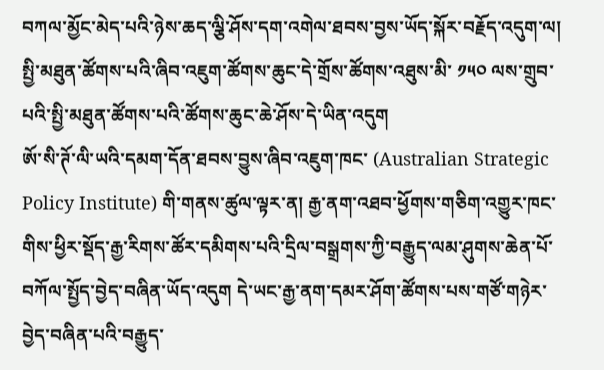བཀལ་མྱོང་མེད་པའི་ཉེས་ཆད་ལྕི་ཤོས་དག་འགེལ་ཐབས་བྱས་ཡོད་སྐོར་བརྗོད་འདུག་ལ། སྤྱི་མཐུན་ཚོགས་པའི་ཞིབ་འཇུག་ཚོགས་ཆུང་དེ་གྲོས་ཚོགས་འཐུས་མི་ ༡༥༠ ལས་གྲུབ་པའི་སྤྱི་མཐུན་ཚོགས་པའི་ཚོགས་ཆུང་ཆེ་ཤོས་དེ་ཡིན་འདུག
ཨོ་སི་ཊོ་ལི་ཡའི་དམག་དོན་ཐབས་བྱུས་ཞིབ་འཇུག་ཁང་ (Australian Strategic Policy Institute) གི་གནས་ཚུལ་ལྟར་ན། རྒྱ་ནག་འཐབ་ཕྱོགས་གཅིག་འགྱུར་ཁང་གིས་ཕྱིར་སྡོད་རྒྱ་རིགས་ཚོར་དམིགས་པའི་དྲིལ་བསྒྲགས་ཀྱི་བརྒྱུད་ལམ་ཤུགས་ཆེན་པོ་བཀོལ་སྤྱོད་བྱེད་བཞིན་ཡོད་འདུག དེ་ཡང་རྒྱ་ནག་དམར་ཤོག་ཚོགས་པས་གཙོ་གཉེར་བྱེད་བཞིན་པའི་བརྒྱུད་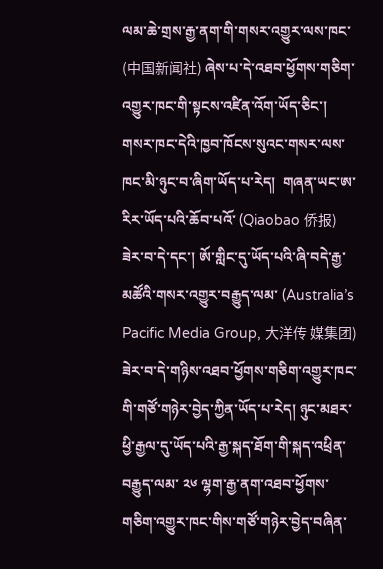ལམ་ཆེ་གྲས་རྒྱ་ནག་གི་གསར་འགྱུར་ལས་ཁང་ (中国新闻社) ཞེས་པ་དེ་འཐབ་ཕྱོགས་གཅིག་འགྱུར་ཁང་གི་སྟངས་འཛིན་འོག་ཡོད་ཅིང་། གསར་ཁང་དེའི་ཁྱབ་ཁོངས་སུའང་གསར་ལས་ཁང་མི་ཉུང་བ་ཞིག་ཡོད་པ་རེད།  གཞན་ཡང་ཨ་རིར་ཡོད་པའི་ཆོབ་པའོ་ (Qiaobao 侨报) ཟེར་བ་དེ་དང་། ཨོ་གླིང་དུ་ཡོད་པའི་ཞི་བདེ་རྒྱ་མཚོའི་གསར་འགྱུར་བརྒྱུད་ལམ་ (Australia’s Pacific Media Group, 大洋传 媒集团) ཟེར་བ་དེ་གཉིས་འཐབ་ཕྱོགས་གཅིག་འགྱུར་ཁང་གི་གཙོ་གཉེར་བྱེད་ཀྱིན་ཡོད་པ་རེད། ཉུང་མཐར་ཕྱི་རྒྱལ་དུ་ཡོད་པའི་རྒྱ་སྐད་ཐོག་གི་སྐད་འཕྲིན་བརྒྱུད་ལམ་ ༢༦ ལྷག་རྒྱ་ནག་འཐབ་ཕྱོགས་གཅིག་འགྱུར་ཁང་གིས་གཙོ་གཉེར་བྱེད་བཞིན་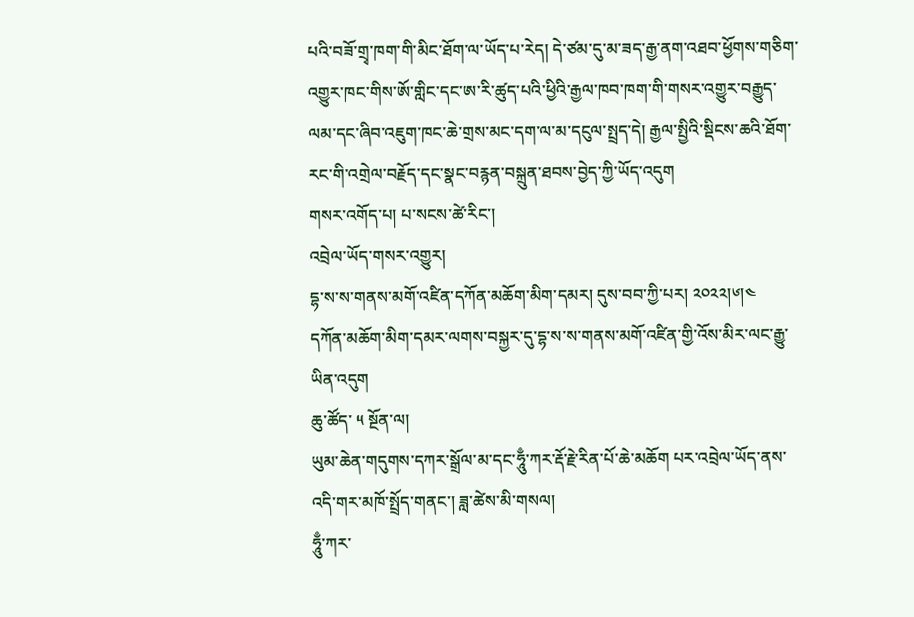པའི་བཟོ་གྲྭ་ཁག་གི་མིང་ཐོག་ལ་ཡོད་པ་རེད། དེ་ཙམ་དུ་མ་ཟད་རྒྱ་ནག་འཐབ་ཕྱོགས་གཅིག་འགྱུར་ཁང་གིས་ཨོ་གླིང་དང་ཨ་རི་ཚུད་པའི་ཕྱིའི་རྒྱལ་ཁབ་ཁག་གི་གསར་འགྱུར་བརྒྱུད་ལམ་དང་ཞིབ་འཇུག་ཁང་ཆེ་གྲས་མང་དག་ལ་མ་དངུལ་སྤྲད་དེ། རྒྱལ་སྤྱིའི་སྡིངས་ཆའི་ཐོག་རང་གི་འགྲེལ་བརྗོད་དང་སྣང་བརྙན་བསྐྲུན་ཐབས་བྱེད་ཀྱི་ཡོད་འདུག
གསར་འགོད་པ། པ་སངས་ཚེ་རིང་།
འབྲེལ་ཡོད་གསར་འགྱུར།
དྷ་ས་ས་གནས་མགོ་འཛིན་དཀོན་མཆོག་མིག་དམར། དུས་བབ་ཀྱི་པར། ༢༠༢༢།༦།༤
དཀོན་མཆོག་མིག་དམར་ལགས་བསྐྱར་དུ་དྷ་ས་ས་གནས་མགོ་འཛིན་གྱི་འོས་མིར་ལང་རྒྱུ་ཡིན་འདུག
ཆུ་ཚོད་ ༥ སྔོན་ལ།
ཡུམ་ཆེན་གདུགས་དཀར་སྒྲོལ་མ་དང་ཧཱུྃ་ཀར་རྡོ་རྗེ་རིན་པོ་ཆེ་མཆོག པར་འབྲེལ་ཡོད་ནས་འདི་གར་མཁོ་སྤྲོད་གནང་། ཟླ་ཚེས་མི་གསལ།
ཧཱུྃ་ཀར་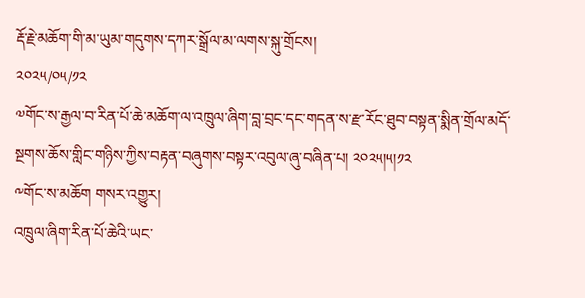རྡོ་རྗེ་མཆོག་གི་མ་ཡུམ་གདུགས་དཀར་སྒྲོལ་མ་ལགས་སྐུ་གྲོངས།
༢༠༢༥/༠༥/༡༢
༧གོང་ས་རྒྱལ་བ་རིན་པོ་ཆེ་མཆོག་ལ་འཁྲུལ་ཞིག་བླ་བྲང་དང་གདན་ས་རྫ་རོང་ཐུབ་བསྟན་སྨིན་གྲོལ་མདོ་སྔགས་ཆོས་གླིང་གཉིས་ཀྱིས་བརྟན་བཞུགས་བསྟར་འབུལ་ཞུ་བཞིན་པ། ༢༠༢༥།༥།༡༢
༸གོང་ས་མཆོག གསར་འགྱུར།
འཁྲུལ་ཞིག་རིན་པོ་ཆེའི་ཡང་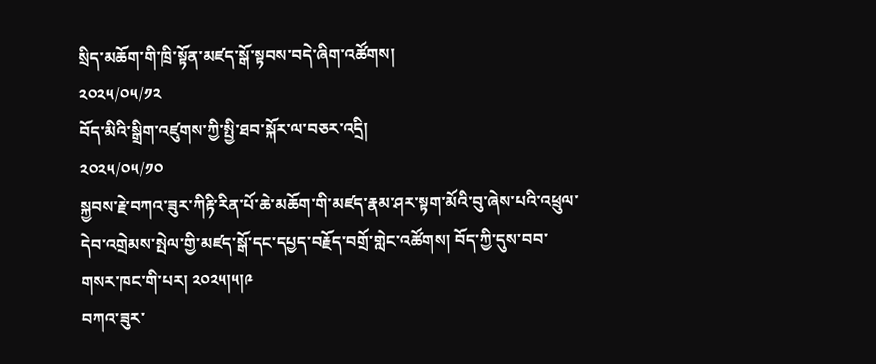སྲིད་མཆོག་གི་ཁྲི་སྟོན་མཛད་སྒོ་སྟབས་བདེ་ཞིག་འཚོགས།
༢༠༢༥/༠༥/༡༢
བོད་མིའི་སྒྲིག་འཛུགས་ཀྱི་སྤྱི་ཐབ་སྐོར་ལ་བཅར་འདྲི།
༢༠༢༥/༠༥/༡༠
སྐྱབས་རྗེ་བཀའ་ཟུར་ཀིརྟི་རིན་པོ་ཆེ་མཆོག་གི་མཛད་རྣམ་ཤར་སྟག་མོའི་བུ་ཞེས་པའི་འཕྲུལ་དེབ་འགྲེམས་སྤེལ་གྱི་མཛད་སྒོ་དང་དཔྱད་བརྗོད་བགྲོ་གླེང་འཚོགས། བོད་ཀྱི་དུས་བབ་གསར་ཁང་གི་པར། ༢༠༢༥།༥།༩
བཀའ་ཟུར་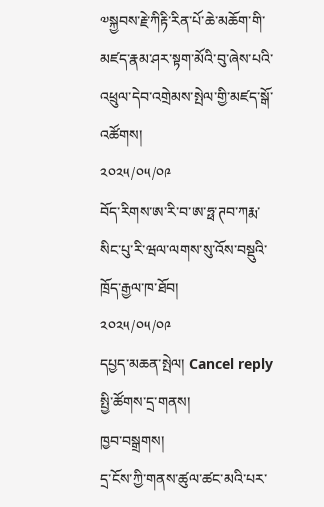༧སྐྱབས་རྗེ་ཀིརྟི་རིན་པོ་ཆེ་མཆོག་གི་མཛད་རྣམ་ཤར་སྟག་མོའི་བུ་ཞེས་པའི་འཕྲུལ་དེབ་འགྲེམས་སྤེལ་གྱི་མཛད་སྒོ་འཚོགས།
༢༠༢༥/༠༥/༠༩
བོད་རིགས་ཨ་རི་བ་ཨ་ཧྥ་ཊབ་ཀརྨ་སིང་པུ་རི་ཝལ་ལགས་སུ་འོས་བསྡུའི་ཁྲོད་རྒྱལ་ཁ་ཐོབ།
༢༠༢༥/༠༥/༠༩
དཔྱད་མཆན་སྤེལ། Cancel reply
སྤྱི་ཚོགས་དྲ་གནས།
ཁྱབ་བསྒྲགས།
དྲ་ངོས་ཀྱི་གནས་ཚུལ་ཚང་མའི་པར་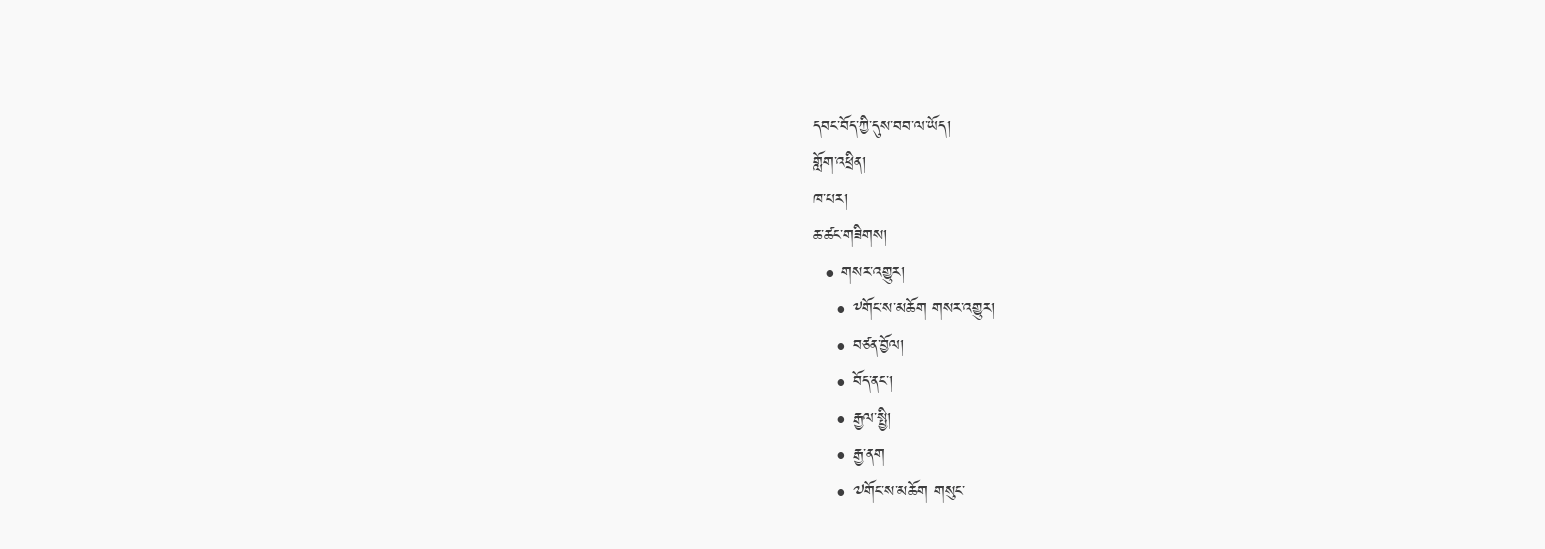དབང་བོད་ཀྱི་དུས་བབ་ལ་ཡོད།
གློག་འཕྲིན།
ཁ་པར།
ཆ་ཚང་གཟིགས།
  • གསར་འགྱུར།
    • ༸གོང་ས་མཆོག གསར་འགྱུར།
    • བཙན་བྱོལ།
    • བོད་ནང་།
    • རྒྱལ་སྤྱི།
    • རྒྱ་ནག
    • ༧གོང་ས་མཆོག གསུང་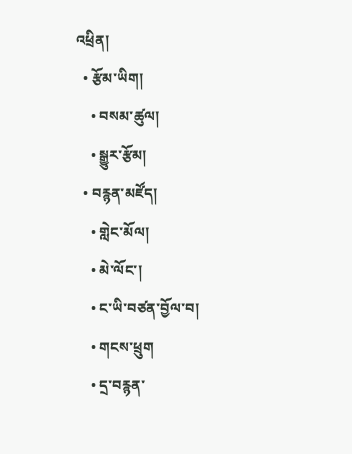འཕྲིན།
  • རྩོམ་ཡིག།
    • བསམ་ཚུལ།
    • སྒྱུར་རྩོམ།
  • བརྙན་མཛོད།
    • གླེང་མོལ།
    • མེ་ལོང་།
    • ང་ཡི་བཙན་བྱོལ་བ།
    • གངས་ཕྲུག
    • དྲ་བརྙན་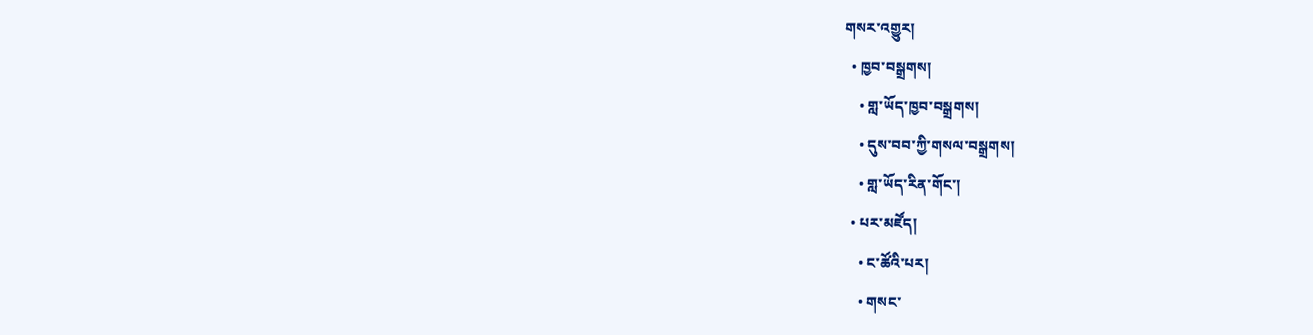གསར་འགྱུར།
  • ཁྱབ་བསྒྲགས།
    • གླ་ཡོད་ཁྱབ་བསྒྲགས།
    • དུས་བབ་ཀྱི་གསལ་བསྒྲགས།
    • གླ་ཡོད་རིན་གོང་།
  • པར་མཛོད།
    • ང་ཚོའི་པར།
    • གསང་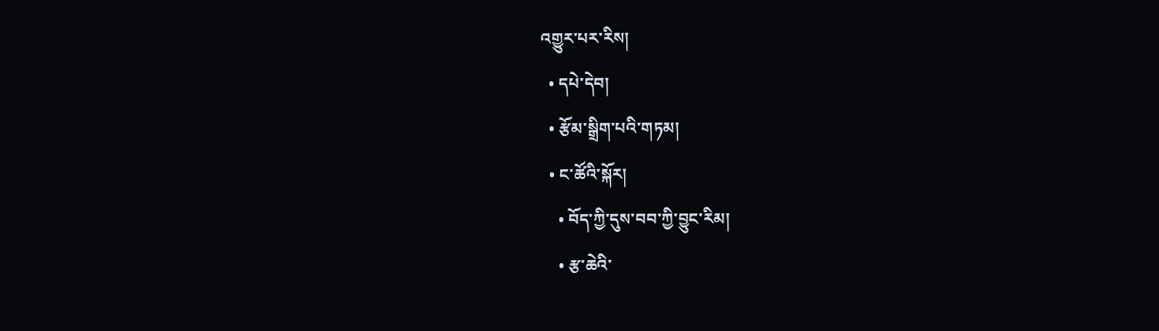འགྱུར་པར་རིས།
  • དཔེ་དེབ།
  • རྩོམ་སྒྲིག་པའི་གཏམ།
  • ང་ཚོའི་སྐོར།
    • བོད་ཀྱི་དུས་བབ་ཀྱི་བྱུང་རིམ།
    • རྩ་ཆེའི་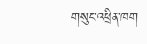གསུང་འཕྲིན་ཁག